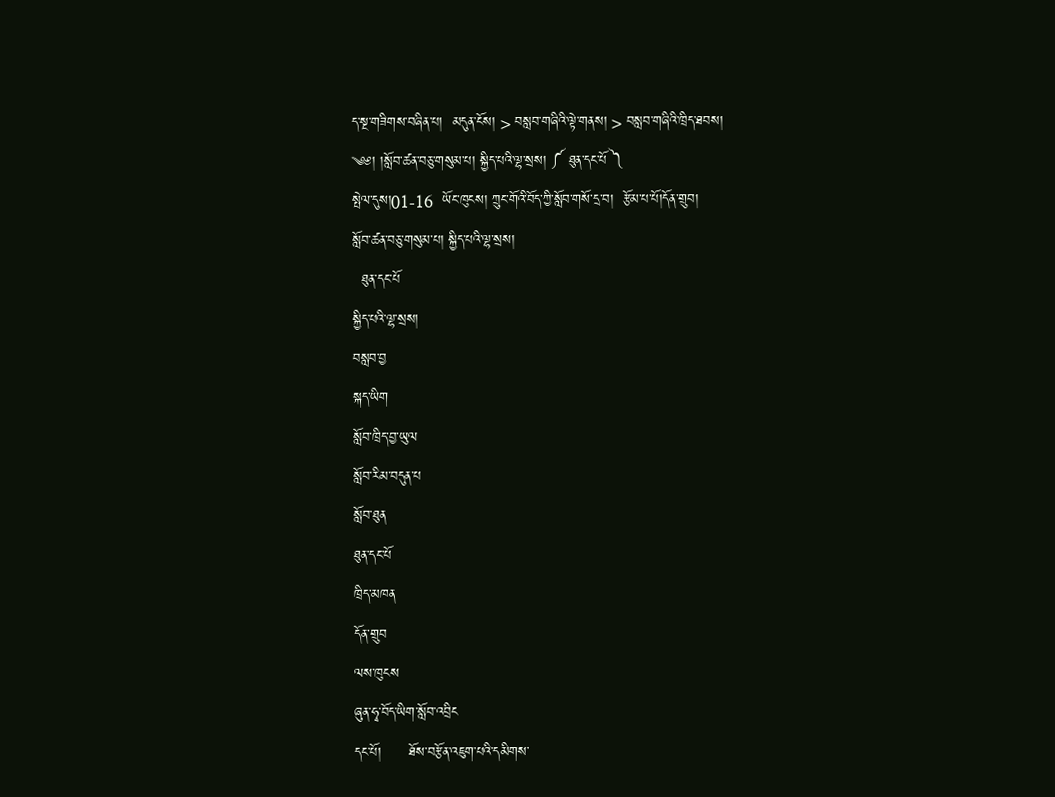ད་སྔ་གཟིགས་བཞིན་པ།  མདུན་ངོས། > བསླབ་གཞིའི་ལྟེ་གནས། > བསླབ་གཞིའི་ཁྲིད་ཐབས།
༄༅། །སློབ་ཚན་བཅུ་གསུམ་པ། སྐྱིད་པའི་ལྷ་སྲས། ༼ ཐུན་དང་པོ ༽
སྤེལ་དུས།01-16  ཡོང་ཁུངས། ཀྲུང་གོའི་བོད་ཀྱི་སློབ་གསོ་དྲ་བ།  རྩོམ་པ་པོ།དོན་གྲུབ།
སློབ་ཚན་བཅུ་གསུམ་པ། སྐྱིད་པའི་ལྷ་སྲས།
  ཐུན་དང་པོ
སྐྱིད་པའི་ལྷ་སྲས།
བསླབ་བྱ
སྐད་ཡིག
སློབ་ཁྲིད་བྱ་ཡུལ
སློབ་རིམ་བདུན་པ
སློབ་ཐུན
ཐུན་དང་པོ
ཁྲིད་མཁན
དོན་གྲུབ
ལས་ཁུངས
ཞུན་ཧྭ་བོད་ཡིག་སློབ་འབྲིང
དང་པོ།      ཐོས་བརྩོན་འཇུག་པའི་དམིགས་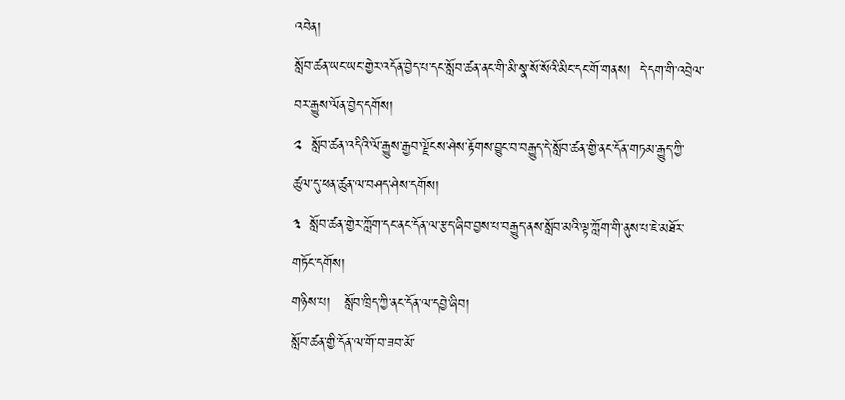འབེན།
སློབ་ཚན་ཡང་ཡང་གྱེར་འདོན་བྱེད་པ་དང་སློབ་ཚན་ནང་གི་མི་སྣ་སོ་སོའི་མིང་དང་གོ་གནས།  དེ་དག་གི་འབྲེལ་བར་རྒྱུས་ལོན་བྱེད་དགོས།
༢  སློབ་ཚན་འདིའི་ལོ་རྒྱུས་རྒྱབ་ལྗོངས་ཤེས་རྟོགས་བྱུང་བ་བརྒྱུད་དེ་སློབ་ཚན་གྱི་ནང་དོན་གཏམ་རྒྱུད་ཀྱི་ཚུལ་དུ་ཕན་ཚུན་ལ་བཤད་ཤེས་དགོས།
༣  སློབ་ཚན་གྱེར་ཀློག་དང་ནང་དོན་ལ་རྩད་ཞིབ་བྱས་པ་བརྒྱུད་ནས་སློབ་མའི་ལྟ་ཀློག་གི་ནུས་པ་ཇེ་མཐོར་གཏོང་དགོས།
གཉིས་པ།   སློབ་ཁྲིད་ཀྱི་ནང་དོན་ལ་དབྱེ་ཞིབ།
སློབ་ཚན་གྱི་དོན་ལ་གོ་བ་ཟབ་མོ་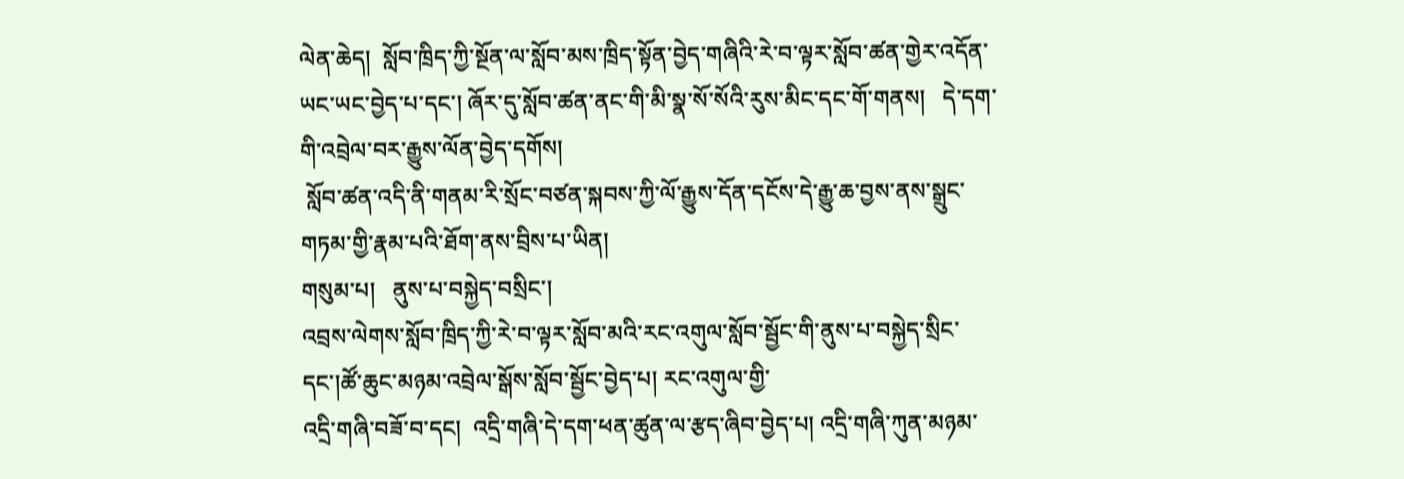ལེན་ཆེད།  སློབ་ཁྲིད་ཀྱི་སྔོན་ལ་སློབ་མས་ཁྲིད་སྟོན་བྱེད་གཞིའི་རེ་བ་ལྟར་སློབ་ཚན་གྱེར་འདོན་ཡང་ཡང་བྱེད་པ་དང་། ཞོར་དུ་སློབ་ཚན་ནང་གི་མི་སྣ་སོ་སོའི་རུས་མིང་དང་གོ་གནས།   དེ་དག་གི་འབྲེལ་བར་རྒྱུས་ལོན་བྱེད་དགོས།
 སློབ་ཚན་འདི་ནི་གནམ་རི་སྲོང་བཙན་སྐབས་ཀྱི་ལོ་རྒྱུས་དོན་དངོས་དེ་རྒྱུ་ཆ་བྱས་ནས་སྒྲུང་གཏམ་གྱི་རྣམ་པའི་ཐོག་ནས་བྲིས་པ་ཡིན།
གསུམ་པ།   ནུས་པ་བསྐྱེད་བསྲིང་།
འབྲས་ལེགས་སློབ་ཁྲིད་ཀྱི་རེ་བ་ལྟར་སློབ་མའི་རང་འགུལ་སློབ་སྦྱོང་གི་ནུས་པ་བསྐྱེད་སྲིང་དང་།ཚོ་ཆུང་མཉམ་འབྲེལ་སྒོས་སློབ་སྦྱོང་བྱེད་པ། རང་འགུལ་གྱི་
འདྲི་གཞི་བཟོ་བ་དང།  འདྲི་གཞི་དེ་དག་ཕན་ཚུན་ལ་རྩད་ཞིབ་བྱེད་པ། འདྲི་གཞི་ཀུན་མཉམ་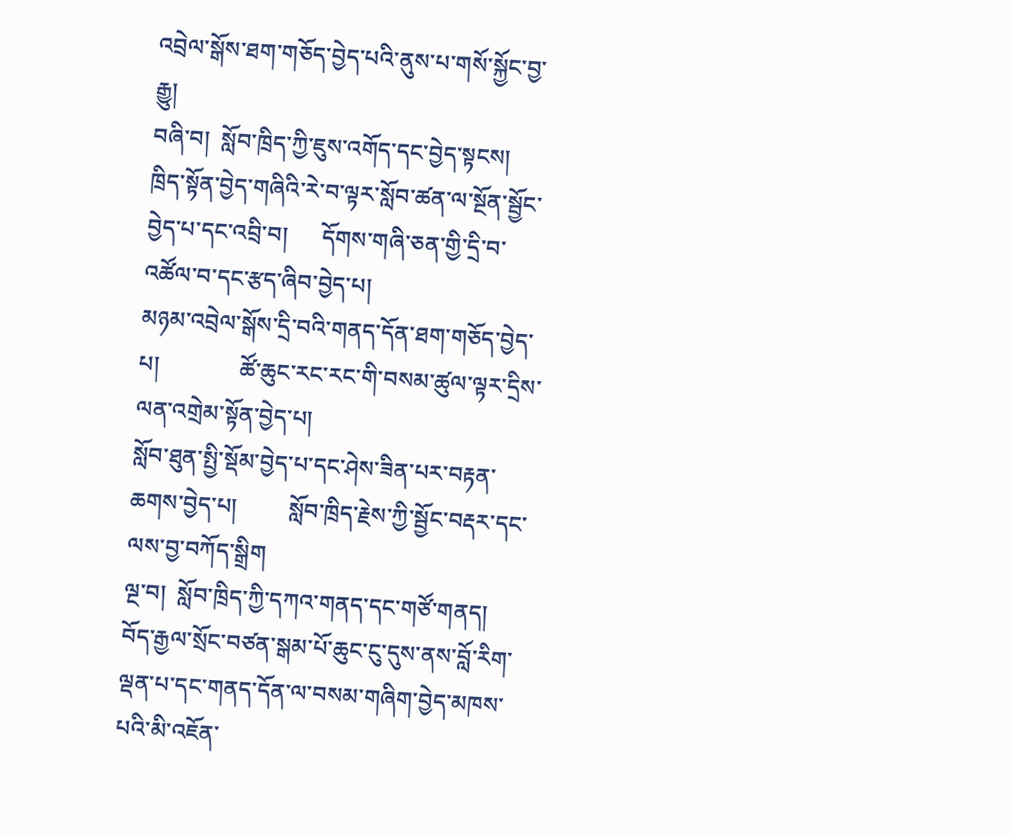འབྲེལ་སྒོས་ཐག་གཅོད་བྱེད་པའི་ནུས་པ་གསོ་སྐྱོང་བྱ་རྒྱུ།
བཞི་བ།  སློབ་ཁྲིད་ཀྱི་ཇུས་འགོད་དང་བྱེད་སྟངས།
ཁྲིད་སྟོན་བྱེད་གཞིའི་རེ་བ་ལྟར་སློབ་ཚན་ལ་སྔོན་སྦྱོང་བྱེད་པ་དང་འབྲི་བ།      དོགས་གཞི་ཅན་གྱི་དྲི་བ་འཚོལ་བ་དང་རྩད་ཞིབ་བྱེད་པ།
མཉམ་འབྲེལ་སྒོས་དྲི་བའི་གནད་དོན་ཐག་གཅོད་བྱེད་པ།              ཚོ་ཆུང་རང་རང་གི་བསམ་ཚུལ་ལྟར་དྲིས་ལན་འགྲེམ་སྟོན་བྱེད་པ།
སློབ་ཐུན་སྤྱི་སྡོམ་བྱེད་པ་དང་ཤེས་ཟིན་པར་བརྟན་ཆགས་བྱེད་པ།         སློབ་ཁྲིད་རྗེས་ཀྱི་སྦྱོང་བརྡར་དང་ལས་བྱ་བཀོད་སྒྲིག
ལྔ་བ།  སློབ་ཁྲིད་ཀྱི་དཀའ་གནད་དང་གཙོ་གནད།
བོད་རྒྱལ་སྲོང་བཙན་སྒམ་པོ་ཆུང་ངུ་དུས་ནས་བློ་རིག་ལྡན་པ་དང་གནད་དོན་ལ་བསམ་གཞིག་བྱེད་མཁས་པའི་མི་འཇོན་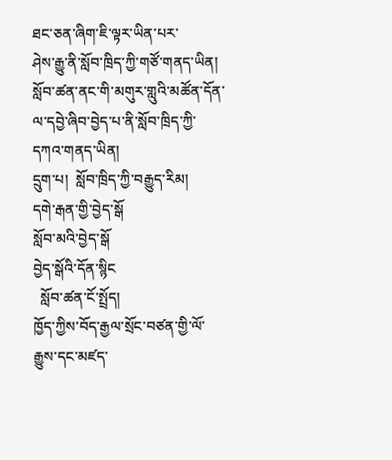ཐང་ཅན་ཞིག་ཇི་ལྟར་ཡིན་པར་
ཤེས་རྒྱུ་ནི་སློབ་ཁྲིད་ཀྱི་གཙོ་གནད་ཡིན།
སློབ་ཚན་ནང་གི་མགུར་གླུའི་མཚོན་དོན་ལ་དབྱེ་ཞིབ་བྱེད་པ་ནི་སློབ་ཁྲིད་ཀྱི་དཀའ་གནད་ཡིན།
དྲུག་པ།  སློབ་ཁྲིད་ཀྱི་བརྒྱུད་རིམ།
དགེ་རྒན་གྱི་བྱེད་སྒོ
སློབ་མའི་བྱེད་སྒོ
བྱེད་སྒོའི་དོན་སྙིང
  སློབ་ཚན་ངོ་སྤྲོད།
ཁྱོད་ཀྱིས་བོད་རྒྱལ་སྲོང་བཙན་གྱི་ལོ་རྒྱུས་དང་མཛད་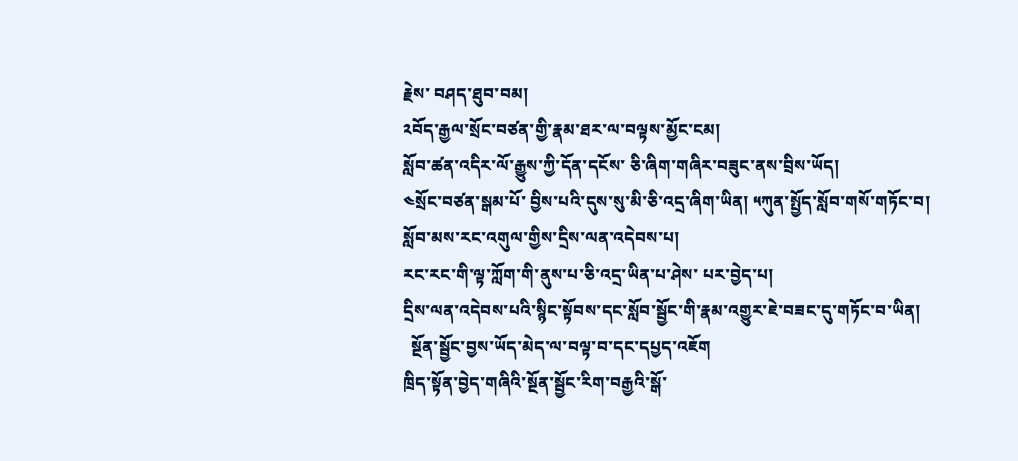རྗེས་ བཤད་ཐུབ་བམ།
༢བོད་རྒྱལ་སྲོང་བཙན་གྱི་རྣམ་ཐར་ལ་བལྟས་མྱོང་ངམ།
སློབ་ཚན་འདིར་ལོ་རྒྱུས་ཀྱི་དོན་དངོས་ ཅི་ཞིག་གཞིར་བཟུང་ནས་བྲིས་ཡོད།
༤སྲོང་བཙན་སྒམ་པོ་ བྱིས་པའི་དུས་སུ་མི་ཅི་འདྲ་ཞིག་ཡིན། ༥ཀུན་སྤྱོད་སློབ་གསོ་གཏོང་བ།
སློབ་མས་རང་འགུལ་གྱིས་དྲིས་ལན་འདེབས་པ།
རང་རང་གི་ལྟ་ཀློག་གི་ནུས་པ་ཅི་འདྲ་ཡིན་པ་ཤེས་ པར་བྱེད་པ།
དྲིས་ལན་འདེབས་པའི་སྙིང་སྟོབས་དང་སློབ་སྦྱོང་གི་རྣམ་འགྱུར་ཇེ་བཟང་དུ་གཏོང་བ་ཡིན།
  སྔོན་སྦྱོང་བྱས་ཡོད་མེད་ལ་བལྟ་བ་དང་དཔྱད་འཇོག
ཁྲིད་སྟོན་བྱེད་གཞིའི་སྔོན་སྦྱོང་རིག་བརྒྱའི་སྒོ་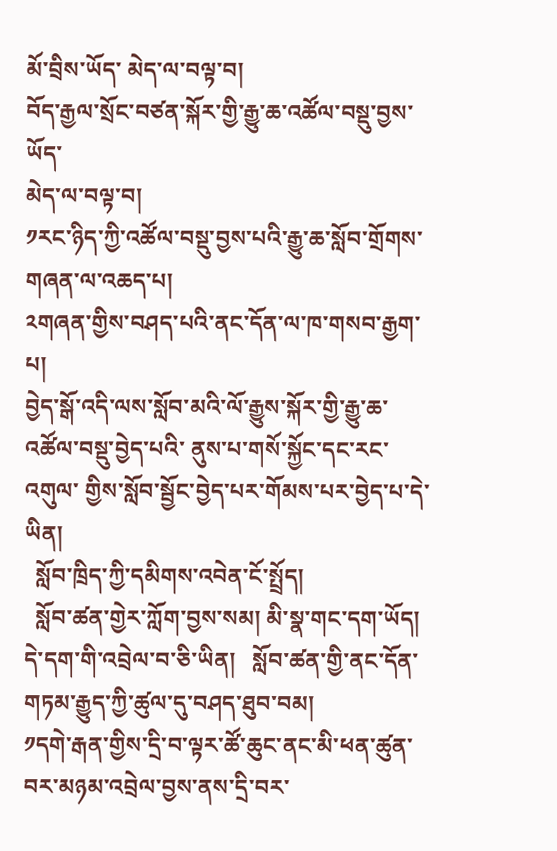མོ་བྲིས་ཡོད་ མེད་ལ་བལྟ་བ།
བོད་རྒྱལ་སྲོང་བཙན་སྐོར་གྱི་རྒྱུ་ཆ་འཚོལ་བསྡུ་བྱས་ཡོད་
མེད་ལ་བལྟ་བ།
༡རང་ཉིད་ཀྱི་འཚོལ་བསྡུ་བྱས་པའི་རྒྱུ་ཆ་སློབ་གྲོགས་ གཞན་ལ་འཆད་པ།
༢གཞན་གྱིས་བཤད་པའི་ནང་དོན་ལ་ཁ་གསབ་རྒྱག་པ།
བྱེད་སྒོ་འདི་ལས་སློབ་མའི་ལོ་རྒྱུས་སྐོར་གྱི་རྒྱུ་ཆ་འཚོལ་བསྡུ་བྱེད་པའི་ ནུས་པ་གསོ་སྐྱོང་དང་རང་འགུལ་ གྱིས་སློབ་སྦྱོང་བྱེད་པར་གོམས་པར་བྱེད་པ་དེ་ཡིན།
  སློབ་ཁྲིད་ཀྱི་དམིགས་འབེན་ངོ་སྤྲོད།
  སློབ་ཚན་གྱེར་ཀློག་བྱས་སམ། མི་སྣ་གང་དག་ཡོད། དེ་དག་གི་འབྲེལ་བ་ཅི་ཡིན།   སློབ་ཚན་གྱི་ནང་དོན་
གཏམ་རྒྱུད་ཀྱི་ཚུལ་དུ་བཤད་ཐུབ་བམ།
༡དགེ་རྒན་གྱིས་དྲི་བ་ལྟར་ཚོ་ཆུང་ནང་མི་ཕན་ཚུན་བར་མཉམ་འབྲེལ་བྱས་ནས་དྲི་བར་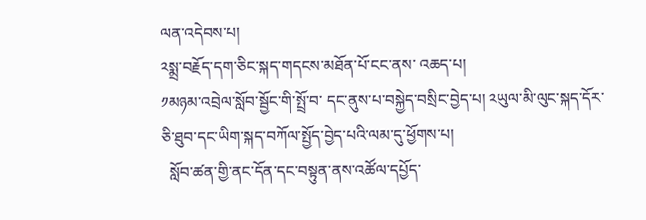ལན་འདེབས་པ།
༢སྨྲ་བརྗོད་དག་ཅིང་སྐད་གདངས་མཐོན་པོ་ངང་ནས་ འཆད་པ།
༡མཉམ་འབྲེལ་སློབ་སྦྱོང་གི་སྤྲོ་བ་ དང་ནུས་པ་བསྐྱེད་བསྲིང་བྱེད་པ། ༢ཡུལ་མི་ལུང་སྐད་དོར་ཅི་ཐུབ་དང་ཡིག་སྐད་བཀོལ་སྤྱོད་བྱེད་པའི་ལམ་དུ་ཕྱོགས་པ།
  སློབ་ཚན་གྱི་ནང་དོན་དང་བསྟུན་ནས་འཚོལ་དཔྱོད་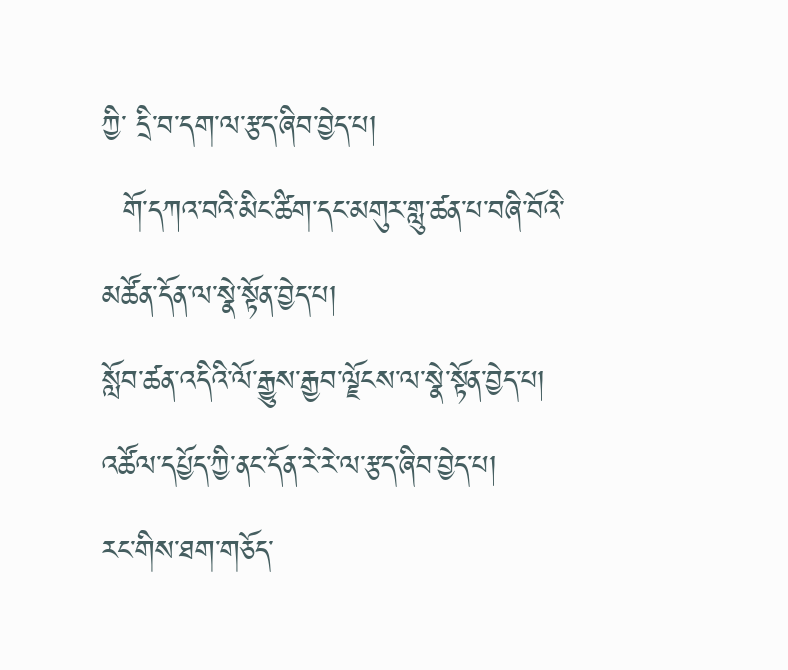ཀྱི་ དྲི་བ་དག་ལ་རྩད་ཞིབ་བྱེད་པ།
  གོ་དཀའ་བའི་མིང་ཚིག་དང་མགུར་གླུ་ཚན་པ་བཞི་བོའི་
མཚོན་དོན་ལ་སྣེ་སྟོན་བྱེད་པ།
སློབ་ཚན་འདིའི་ལོ་རྒྱུས་རྒྱབ་ལྗོངས་ལ་སྣེ་སྟོན་བྱེད་པ།
འཚོལ་དཔྱོད་ཀྱི་ནང་དོན་རེ་རེ་ལ་རྩད་ཞིབ་བྱེད་པ།
རང་གིས་ཐག་གཅོད་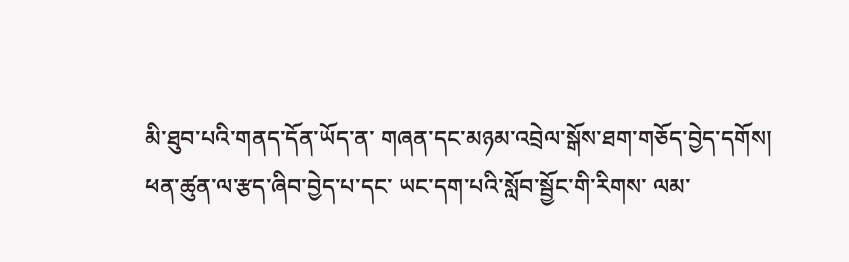མི་ཐུབ་པའི་གནད་དོན་ཡོད་ན་ གཞན་དང་མཉམ་འབྲེལ་སྒོས་ཐག་གཅོད་བྱེད་དགོས།
ཕན་ཚུན་ལ་རྩད་ཞིབ་བྱེད་པ་དང་ ཡང་དག་པའི་སློབ་སྦྱོང་གི་རིགས་ ལམ་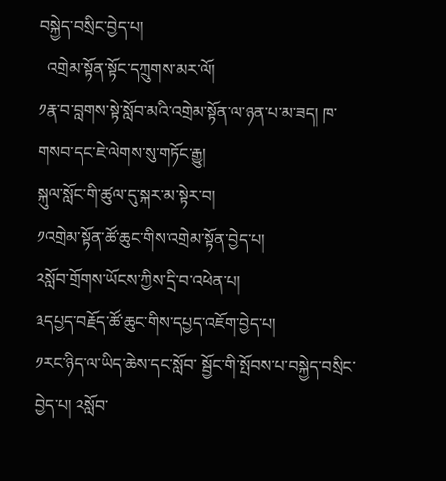བསྐྱེད་བསྲིང་བྱེད་པ།
  འགྲེམ་སྟོན་སྟོང་དཀྲུགས་མར་ལོ།
༡རྣ་བ་བླགས་སྟེ་སློབ་མའི་འགྲེམ་སྟོན་ལ་ཉན་པ་མ་ཟད། ཁ་ གསབ་དང་ཇེ་ལེགས་སུ་གཏོང་རྒྱུ།
སྐུལ་སློང་གི་ཚུལ་དུ་སྐར་མ་སྟེར་བ།
༡འགྲེམ་སྟོན་ཚོ་ཆུང་གིས་འགྲེམ་སྟོན་བྱེད་པ།
༢སློབ་གྲོགས་ཡོངས་ཀྱིས་དྲི་བ་འཕེན་པ།
༣དཔྱད་བརྗོད་ཚོ་ཆུང་གིས་དཔྱད་འཇོག་བྱེད་པ།
༡རང་ཉིད་ལ་ཡིད་ཆེས་དང་སློབ་ སྦྱོང་གི་སྤོབས་པ་བསྐྱེད་བསྲིང་བྱེད་པ། ༢སློབ་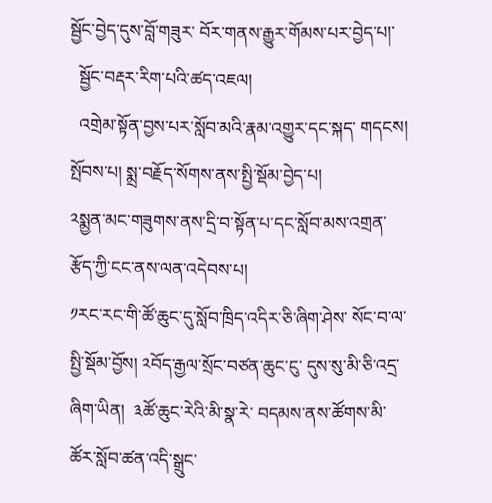སྦྱོང་བྱེད་དུས་བློ་གཟུར་ བོར་གནས་རྒྱུར་གོམས་པར་བྱེད་པ།་
  སྦྱོང་བརྡར་རིག་པའི་ཚད་འཇལ།
  འགྲེམ་སྟོན་བྱས་པར་སློབ་མའི་རྣམ་འགྱུར་དང་སྐད་ གདངས།  སྤོབས་པ། སྨྲ་བརྗོད་སོགས་ནས་སྤྱི་སྡོམ་བྱེད་པ།
༢སྨྱན་མང་གཟུགས་ནས་དྲི་བ་སྟོན་པ་དང་སློབ་མས་འགྲན་རྩོད་ཀྱི་ངང་ནས་ལན་འདེབས་པ།
༡རང་རང་གི་ཚོ་ཆུང་དུ་སློབ་ཁྲིད་འདིར་ཅི་ཞིག་ཤེས་ སོང་བ་ལ་སྤྱི་སྡོམ་བྱོས། ༢བོད་རྒྱལ་སྲོང་བཙན་ཆུང་ངུ་ དུས་སུ་མི་ཅི་འདྲ་ཞིག་ཡིན།  ༣ཚོ་ཆུང་རེའི་མི་སྣ་རེ་ བདམས་ནས་ཚོགས་མི་ཚོར་སློབ་ཚན་འདི་སྒྲུང་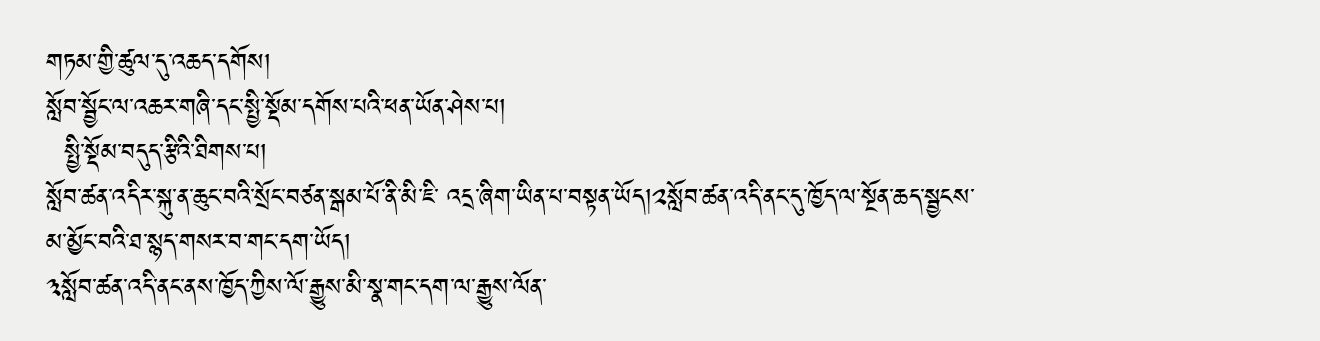གཏམ་གྱི་ཚུལ་དུ་འཆད་དགོས།
སློབ་སྦྱོང་ལ་འཆར་གཞི་དང་སྤྱི་སྡོམ་དགོས་པའི་ཕན་ཡོན་ཤེས་པ།
  སྤྱི་སྡོམ་བདུད་རྩིའི་ཐིགས་པ།
སློབ་ཚན་འདིར་སྐུ་ན་ཆུང་བའི་སྲོང་བཙན་སྒམ་པོ་ནི་མི་ཇི་ འདྲ་ཞིག་ཡིན་པ་བསྟན་ཡོད།༢སློབ་ཚན་འདི་ནང་དུ་ཁྱོད་ལ་སྔོན་ཆད་སྦྱངས་མ་མྱོང་བའི་ཐ་སྙད་གསར་བ་གང་དག་ཡོད།
༣སློབ་ཚན་འདི་ནང་ནས་ཁྱོད་ཀྱིས་ལོ་རྒྱུས་མི་སྣ་གང་དག་ལ་རྒྱུས་ལོན་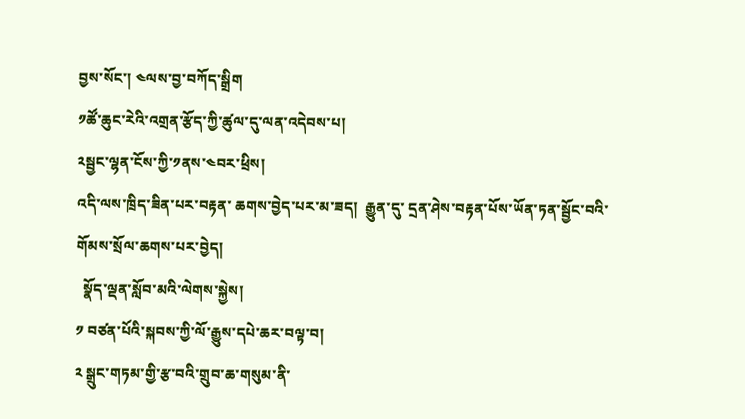བྱས་སོང་། ༤ལས་བྱ་བཀོད་སྒྲིག
༡ཚོ་ཆུང་རེའི་འགྲན་རྩོད་ཀྱི་ཚུལ་དུ་ལན་འདེབས་པ།
༢སྦྱང་ལྷན་ངོས་ཀྱི་༡ནས་༤བར་ཕྲིས།
འདི་ལས་ཁྲིད་ཟིན་པར་བརྟན་ ཆགས་བྱེད་པར་མ་ཟད།  རྒྱུན་དུ་ དྲན་ཤེས་བརྟན་པོས་ཡོན་ཏན་སྦྱོང་བའི་གོམས་སྲོལ་ཆགས་པར་བྱེད།
  སྣོད་ལྡན་སློབ་མའི་ལེགས་སྐྱེས།
༡ བཙན་པོའི་སྐབས་ཀྱི་ལོ་རྒྱུས་དཔེ་ཆར་བལྟ་བ།
༢ སྒྲུང་གཏམ་གྱི་རྩ་བའི་གྲུབ་ཆ་གསུམ་ནི་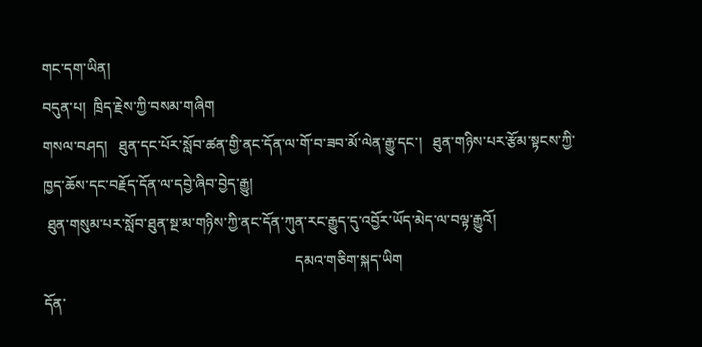གང་དག་ཡིན།
བདུན་པ།  ཁྲིད་རྗེས་ཀྱི་བསམ་གཞིག
གསལ་བཤད།   ཐུན་དང་པོར་སློབ་ཚན་གྱི་ནང་དོན་ལ་གོ་བ་ཟབ་མོ་ལེན་རྒྱུ་དང་།   ཐུན་གཉིས་པར་རྩོམ་སྟངས་ཀྱི་ཁྱད་ཆོས་དང་བརྗོད་དོན་ལ་དབྱེ་ཞིབ་བྱེད་རྒྱུ།
 ཐུན་གསུམ་པར་སློབ་ཐུན་སྔ་མ་གཉིས་ཀྱི་ནང་དོན་ཀུན་རང་རྒྱུད་དུ་འབྱོར་ཡོད་མེད་ལ་བལྟ་རྒྱུའོ།
                                                                     དམའ་གཅིག་སྐད་ཡིག
དོན་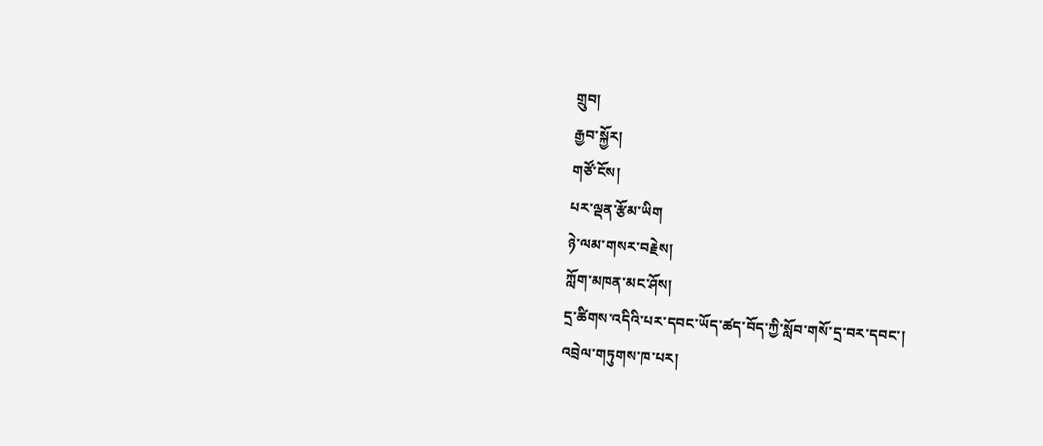གྲུབ།
རྒྱབ་སྐྱོར།
གཙོ་ངོས།
པར་ལྡན་རྩོམ་ཡིག
ཉེ་ལམ་གསར་བརྗེས།
ཀློག་མཁན་མང་ཤོས།
དྲ་ཚིགས་འདིའི་པར་དབང་ཡོད་ཚད་བོད་ཀྱི་སློབ་གསོ་དྲ་བར་དབང་།
འབྲེལ་གཏུགས་ཁ་པར།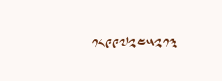༡༨༩༩༧༢༤༥༢༡༣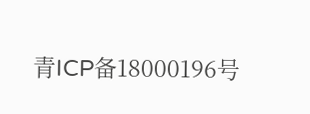青ICP备18000196号